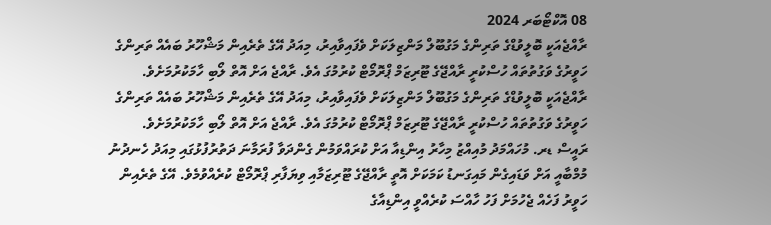08 އޮކްޓޯބަރ 2024
ރާއްޖެއަކީ ބޮލީވުޑްގެ ތަރިންގެ މަގުބޫލް މަންޒިލަކަށް ވެފައިވާއިރު، މިއަދު އޭގެ ތެރެއިން މަޝްހޫރު ބައެއް ތަރިންގެ ހަވީރުގެ ވަގުތުތައް ހުސްކުރީ ރާއްޖޭގެ ޓޫރިޒަމް ޕްރޮމޯޓް ކުރުމުގަ އެވެ. ރާއްޖެ އަށް އޮތް ލޯބި ހާމަކުރުމަށެވެ.
ރާއްޖެއަކީ ބޮލީވުޑްގެ ތަރިންގެ މަގުބޫލް މަންޒިލަކަށް ވެފައިވާއިރު، މިއަދު އޭގެ ތެރެއިން މަޝްހޫރު ބައެއް ތަރިންގެ ހަވީރުގެ ވަގުތުތައް ހުސްކުރީ ރާއްޖޭގެ ޓޫރިޒަމް ޕްރޮމޯޓް ކުރުމުގަ އެވެ. ރާއްޖެ އަށް އޮތް ލޯބި ހާމަކުރުމަށެވެ.
ރައީސް ޑރ. މުހައްމަދު މުއިއްޒު މިހާރު އިންޑިއާ އަށް ކުރައްވަމުން ގެންދަވާ ފުރަމާނަ ދަތުރުފުޅުގައި މިއަދު ހެނދުނު މުމްބާއީ އަށް ވަޑައިގެން މައިގަނޑު ކަމަކަށް އޮތީ ރާއްޖޭގެ ޓޫރިޒަމާއި ވިޔަފާރި ޕްރޮމޯޓް ކުރެއްވުމެވެ. އޭގެ ތެރެއިން ހަވީރު ފަހެއް ޖެހުމަށް ފަހު ހާއްސަ ކުރެއްވީ އިންޑިއާގެ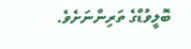ބޮލީވުޑްގެ ތަރިންނަށެވެ.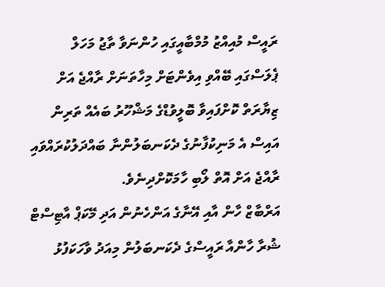ރައީސް މުއިއްޒު މުމްބާއީގައި ހުންނަވާ ތާޖު މަހަލް ޕެލަސްގައި ބޭއްވި އިވެންޓަށް މިހާތަނަށް ރާއްޖެ އަށް ޒިޔާރަތް ކޮށްފައިވާ ބޮލީވުޑްގެ މަޝްހޫރު ބައެއް ތަރިން އައިސް އެ މަނިކުފާނުގެ ދެކަނބަލުންނާ ބައްދަލުކުރައްވައި ރާއްޖެ އަށް އޮތް ލޯބި ހާމަކޮށްދިނެވެ.
އަރްބާޒް ހާން އާއި އޭނާގެ އަންހެނުން އަދި މޭކަޕް އާޓިސްޓް ޝުރާ ހާންއާ ރައީސްގެ ދެކަނބަލުން މިއަދު ވާހަކަފުޅު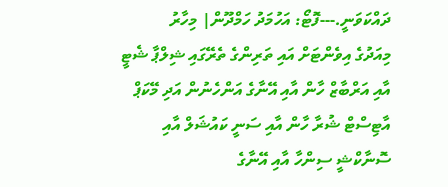ދައްކަވަނީ.---ފޮޓޯ: އަހުމަދު ހަމްދޫން| މިހާރު
މިއަދުގެ އިވެންޓަށް އައި ތަރިންގެ ތެރޭގައި ޝިލްޕާ ޝެޓީ އާއި އަރްބާޒް ހާން އާއި އޭނާގެ އަންހެނުން އަދި މޭކަޕް އާޓިސްޓް ޝުރާ ހާން އާއި ސަނީ ކައުޝަލް އާއި ސޮނާކްޝީ ސިންހާ އާއި އޭނާގެ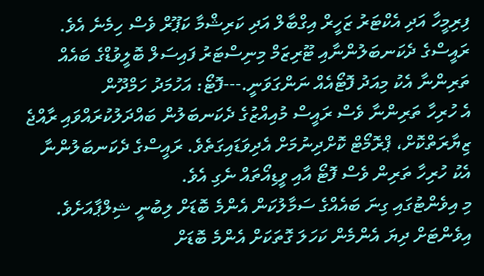ފިރިމީހާ އަދި އެކްޓަރު ޒަހީރް އިގްބާލް އަދި ކަރިޝްމާ ކަޕޫރް ވެސް ހިމެނެ އެވެ.
ރައީސްގެ ދެކަނބަލުންނާއި ޓޫރިޒަމް މިނިސްޓަރު ފައިސަލް ބޮލީވުޑްގެ ބައެއް ތަރިންނާ އެކު މިއަދު ފޮޓޯއެއް ނަންގަވަނީ.---ފޮޓޯ: އަހުމަދު ހަމްދޫން
އެ ހުރިހާ ތަރިންނާ ވެސް ރައީސް މުއިއްޒުގެ ދެކަނބަލުން ބައްދަލުކުރައްވައި ރާއްޖެ ޒިޔާރަތްކޮށް، ޕްރޮމޯޓް ކޮށްދިނުމަށް އެދިވަޑައިގަތެވެ. ރައީސްގެ ދެކަނބަލުންނާ އެކު ހުރިހާ ތަރިން ވެސް ފޮޓޯ އާއި ވީޑިއޯތައް ނެގި އެވެ.
މި އިވެންޓުގައި ގިނަ ބައެއްގެ ސަމާލުކަން އެންމެ ބޮޑަށް ލިބުނީ ޝިލްޕާއަށެވެ. އިވެންޓަށް ދިޔަ އެންމެން ކަހަލަ ގޮތަކަށް އެންމެ ބޮޑަށް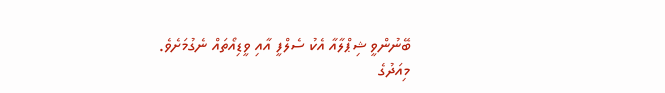ބޭނުންވީ ޝިޕްލާއާ އެކު ސެލްފީ އާއި ވީޑިއޯތައް ނެގުމަށެވެ.
މިއަދުގެ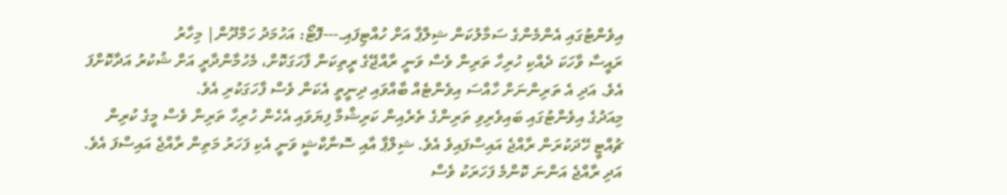އިވެންޓުގައި އެންމެންގެ ސަމާލުކަން ޝިލްޕާ އަށް ހުއްޓިފައި.---ފޮޓޯ: އަހުމަދު ހަމްދޫން| މިހާރު
ރައީސާ ވާހަކަ ދެއްކި ހުރިހާ ތަރިން ވެސް ވަނީ ރާއްޖޭގެ ރީތިކަން ފާހަގަކޮށް، މެހުމާންދާރީ އަށް ޝުކުރު އަދާކޮށްފަ އެވެ. އަދި އެ ތަރިންނަށް ހާއްސަ އިވެންޓެއް ބާއްވައި ދިނީތީ އެކަން ވެސް ފާހަގަކުރި އެވެ.
މިއަދުގެ އިވެންޓުގައި ބައިވެރިވި ތަރިންގެ ތެރެއިން ކަރިޝްމާ ފިޔަވައި އެހެން ހުރިހާ ތަރިން ވެސް މީގެ ކުރިން ޗުއްޓީ ހޭދަކުރަން ރާއްޖެ އައިސްފައިވެ އެވެ. ޝިލްޕާ އާއި ސޮނާކްޝީ ވަނީ އެކި ފަހަރު މަތިން ރާއްޖެ އައިސްފަ އެވެ. އަދި ރާއްޖެ އަންނަ ކޮންމެ ފަހަރަކު ވެސް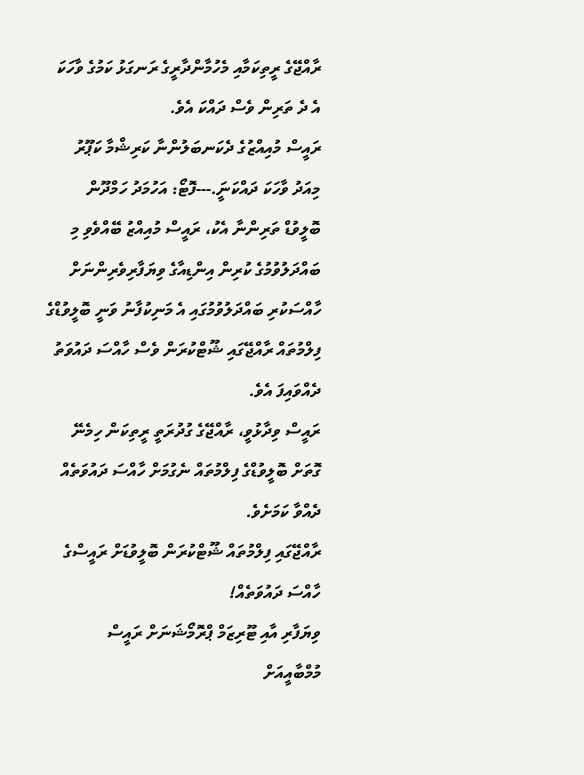ރާއްޖޭގެ ރީތިކަމާއި މެހުމާންދާރީގެ ރަނގަޅު ކަމުގެ ވާހަކަ އެ ދެ ތަރިން ވެސް ދައްކަ އެވެ.
ރައީސް މުއިއްޒުގެ ދެކަނބަލުންނާ ކަރިޝްމާ ކަޕޫރު މިއަދު ވާހަކަ ދައްކަނަީ.---ފޮޓޯ: އަހުމަދު ހަމްދޫން
ބޮލީވުޑް ތަރިންނާ އެކު، ރައީސް މުއިއްޒު ބޭއްވެވި މި ބައްދަލުވުމުގެ ކުރިން އިންޑިއާގެ ވިޔަފާރިވެރިންނަށް ހާއްސަކުރި ބައްދަލުވުމުގައި އެ މަނިކުފާނު ވަނީ ބޮލީވުޑްގެ ފިލްމުތައް ރާއްޖޭގައި ޝޫޓްކުރަން ވެސް ހާއްސަ ދައުވަތު ދެއްވައިފަ އެވެ.
ރައީސް ވިދާޅުވީ، ރާއްޖޭގެ ގުދުރަތީ ރީތިކަން ހިމެނޭ ގޮތަށް ބޮލީވުޑްގެ ފިލްމުތައް ނެގުމަށް ހާއްސަ ދައުވަތެއް ދެއްވާ ކަމަށެވެ.
ރާއްޖޭގައި ފިލްމުތައް ޝޫޓްކުރަން ބޮލީވުޑަށް ރައީސްގެ ހާއްސަ ދައުވަތެއް!
ވިޔަފާރި އާއި ޓޫރިޒަމް ޕްރޮމޯޝަނަށް ރައީސް މުމްބާއީއަށް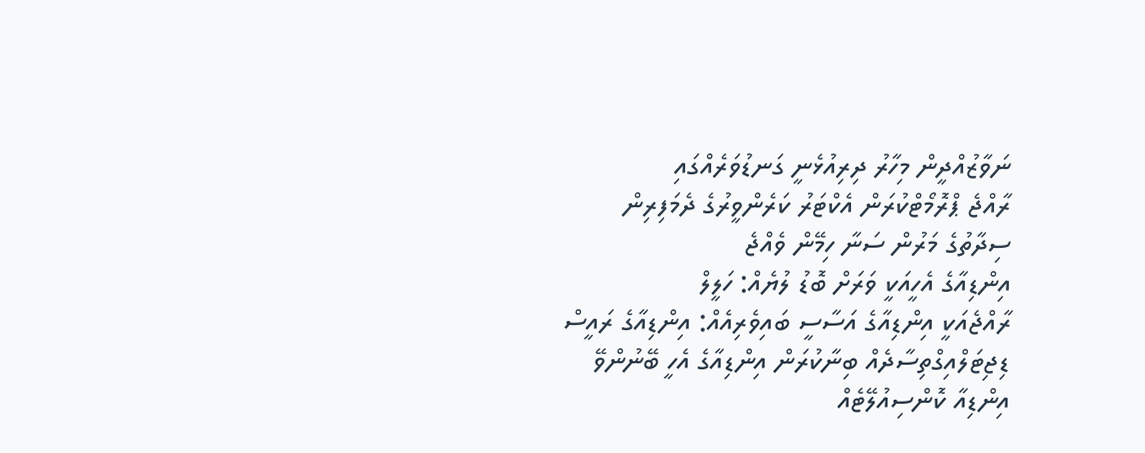ނަވާޒުއްދީން މިހާރު ދިރިއުޅެނީ ގަނޑުވަރެއްގައި
ރާއްޖެ ޕްރޮމޯޓްކުރަން އެކްޓަރު ކަރެންވީރުގެ ދެމަފިރިން
ސިދާތުގެ މަރުން ސަނާ ހިމޭން ވެއްޖެ
އިންޑިއާގެ އެހީއަކީ ވަރަށް ބޮޑު ލުޔެއް: ހަލީލް
ރާއްޖެއަކީ އިންޑިއާގެ އަސާސީ ބައިވެރިއެއް: އިންޑިއާގެ ރައީސް
ޑިޖިޓަލްއިގްތިސާދެއް ބިނާކުރަން އިންޑިއާގެ އެހީ ބޭނުންވޭ
އިންޑިއާ ކޮންސިއުލޭޓެއް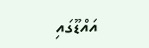އައްޑޫގައި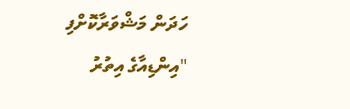ހަދަން މަޝްވަރާކޮށްފި
"އިންޑިއާގެ އިތުރު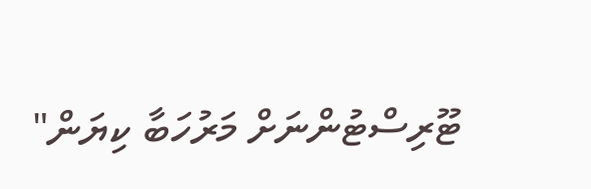ޓޫރިސްޓުންނަށް މަރުހަބާ ކިޔަން"